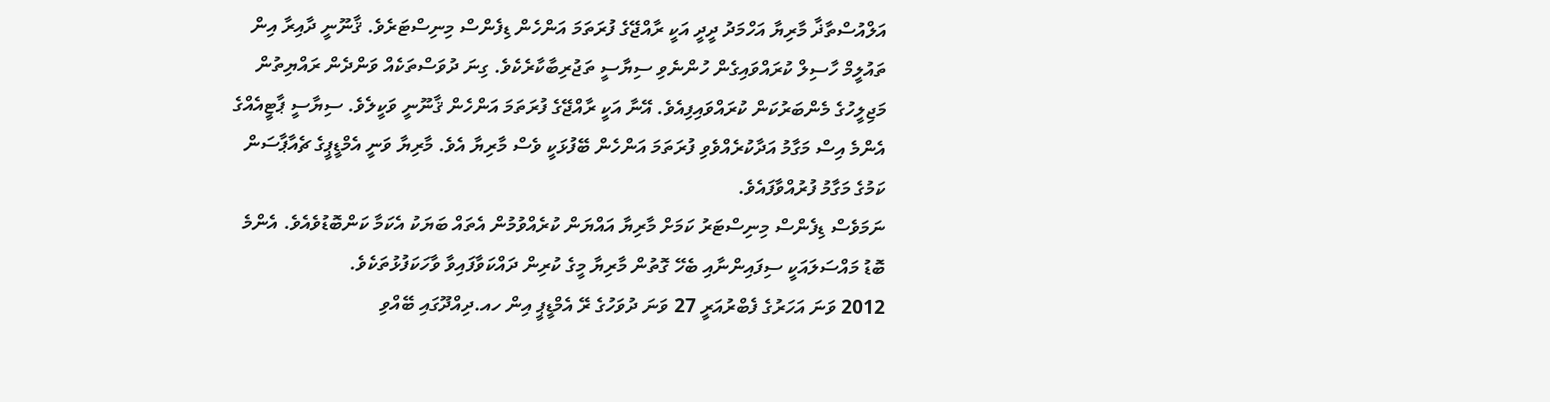އަލްއުސްތާޛާ މާރިޔާ އަހްމަދު ދީދީ އަކީ ރާއްޖޭގެ ފުރަތަމަ އަންހެން ޑިފެންސް މިނިސްޓަރެވެ. ޤާނޫނީ ދާއިރާ އިން ތައުލީމް ހާސިލް ކުރައްވައިގެން ހުންނެވި ސިޔާސީ ތަޖުރިބާކާރެކެވެ. ގިނަ ދުވަސްތަކެއް ވަންދެން ރައްޔިތުން މަޖިލީހުގެ މެންބަރުކަން ކުރައްވައިފިއެވެ. އޭނާ އަކީ ރާއްޖޭގެ ފުރަތަމަ އަންހެން ޤާނޫނީ ވަކީލެވެ. ސިޔާސީ ޕާޓީއެއްގެ އެންމެ އިސް މަގާމު އަދާކުރެއްވެވި ފުރަތަމަ އަންހެން ބޭފުޅަކީ ވެސް މާރިޔާ އެވެ. މާރިޔާ ވަނީ އެމްޑީޕީގެ ޗެއާޕާސަން ކަމުގެ މަގާމު ފުރުއްވާފައެވެ.
ނަމަވެސް ޑިފެންސް މިނިސްޓަރު ކަމަށް މާރިޔާ އައްޔަން ކުރެއްވުމުން އެތައް ބަޔަކު އެކަމާ ކަންބޮޑުވެއެވެ. އެންމެ ބޮޑު މައްސަލައަކީ ސިފައިންނާއި ބެހޭ ގޮތުން މާރިޔާ މީގެ ކުރިން ދައްކަވާފައިވާ ވާހަކަފުޅުތަކެވެ.
2012 ވަނަ އަހަރުގެ ފެބްރުއަރީ 27 ވަނަ ދުވަހުގެ ރޭ އެމްޑީޕީ އިން ހއ.ދިއްދޫގައި ބޭއްވި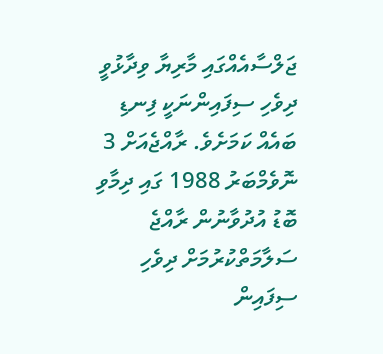ޖަލްސާއެއްގައި މާރިޔާ ވިދާޅުވީ ދިވެހި ސިފައިންނަކީ ފިނޑި ބައެއް ކަމަށެވެ. ރާއްޖެއަށް 3 ނޮވެމްބަރު 1988 ގައި ދިމާވި ބޮޑު އުދުވާނުން ރާއްޖެ ސަލާމަތްކުރުމަށް ދިވެހި ސިފައިން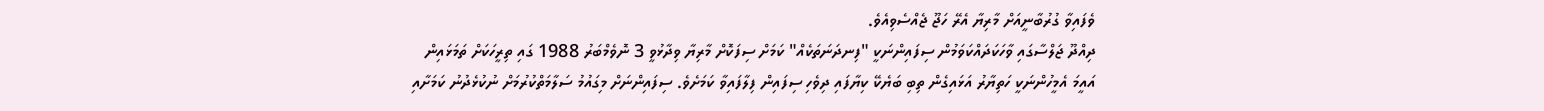ވެފައިވާ ގުރުބާނީއަށް މާރިޔާ އެރޭ ހަޖޫ ޖެއްސެވިއެވެ.
ދިއްދޫ ޖަލްސާގައި ވާހަކަދައްކަވަމުން ސިފައިންނަކީ "ފިނދަނަތަކެއް" ކަމަށް ސިފަކޮށް މާރިޔާ ވިދާޅުވީ 3 ނޮވެމްބަރު 1988 ގައި ތިރީހަކަށް ތަމަޅައިން އައީމަ އެމީހުންނަކީ ހަތިޔާރު އަޅައިގެން ތިބި ބަޔެކޭ ކިޔާފައި ދިވެހި ސިފައިން ފިލާފައިވާ ކަމަށެވެ. ސިފައިންނަށް މިގައުމު ސަލާމަތްކުރުމަށް ނުކުޅެދުނު ކަމަށާއި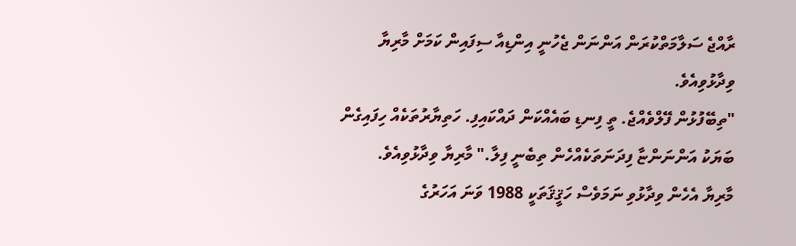ރާއްޖެ ސަލާމަތްކުރަން އަންނަން ޖެހުނީ އިންޑިއާ ސިފައިން ކަމަށް މާރިޔާ ވިދާޅުވިއެވެ.
"ތިބޭފުޅުން ފޭލްވެއްޖެ. ތީ ފިނޑި ބައެއްކަން ދައްކައިފި. ހަތިޔާރުތަކެއް ހިފައިގެން ބަޔަކު އަންނަންޏާ ފިދަނަތަކެއްހެން ތިބެނީ ފިލާ." މާރިޔާ ވިދާޅުވިއެވެ.
މާރިޔާ އެހެން ވިދާޅުވި ނަމަވެސް ހަޤީޤަތަކީ 1988 ވަނަ އަހަރުގެ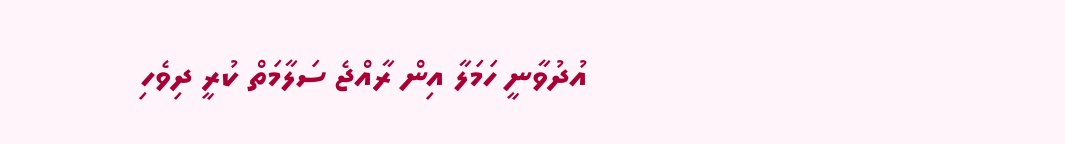އުދުވާނީ ހަމަލާ އިން ރާއްޖެ ސަލާމަތް ކުރީ ދިވެހި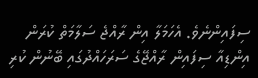ސިފައިންނެވެ. އެހަމަލާ އިން ރާއްޖެ ސަލާމަތް ކުރަން އިންޑިއާ ސިފައިން ރާއްޖޭގެ ސަރަހައްދުގައި ބޭނުން ކުރި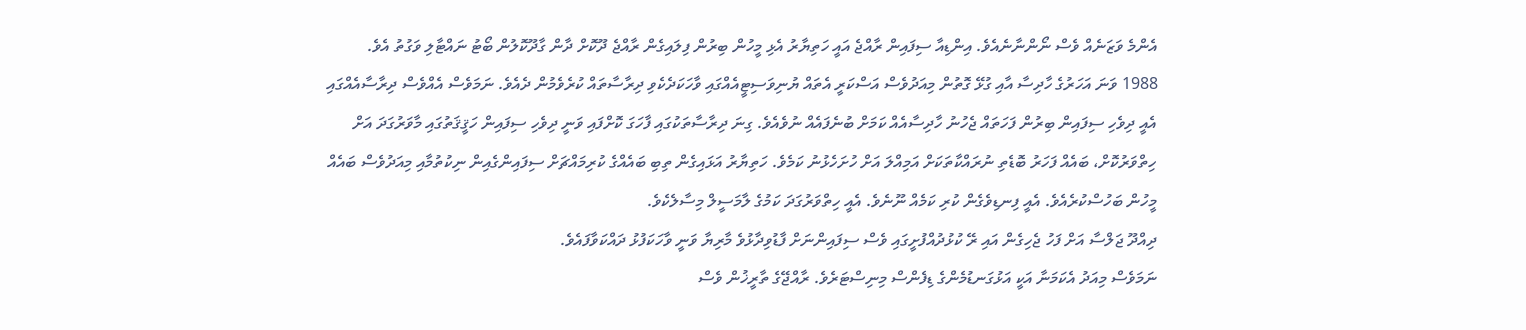އެންމެ ވަޒަނެއް ވެސް ނޯންނާނެއެވެ. އިންޑިއާ ސިފައިން ރާއްޖެ އައީ ހަތިޔާރު އެޅި މީހުން ބިރުން ފިލައިގެން ރާއްޖެ ދޫކޮށް ދާން ގާދޫކޮލުން ބޯޓު ނައްޓާލި ވަގުތު އެވެ.
1988 ވަނަ އަހަރުގެ ހާދިސާ އާއި ގުޅޭ ގޮތުން މިއަދުވެސް އަސްކަރީ އެތައް ޔުނިވަސިޓީއެއްގައި ވާހަކަދެކެވި ދިރާސާތައް ކުރެވެމުން ދެއެވެ. ނަމަވެސް އެއްވެސް ދިރާސާއެއްގައި އެއީ ދިވެހި ސިފައިން ބިރުން ފަހަތައް ޖެހުނު ހާދިސާއެއް ކަމަށް ބުނެފައެއް ނުވެއެވެ. ގިނަ ދިރާސާތަކުގައި ފާހަގަ ކޮށްފައި ވަނީ ދިވެހި ސިފައިން ހަޤީޤަތުގައި މާވަރުގަދަ އަށް ހިތްވަރުކޮށް، ބައެއް ފަހަރު ބޮޑެތި ނުރައްކާތަކަށް އަމިއްލަ އަށް ހުށަހެޅުނު ކަމެވެ. ހަތިޔާރު އަޅައިގެން ތިބި ބައެއްގެ ކުރިމައްޗަށް ސިފައިންގެއިން ނިކުތުމާއި މިއަދުވެސް ބައެއް މީހުން ބަހުސްކުރެއެވެ. އެއީ ފިނޑިވެގެން ކުރި ކަމެއް ނޫނެވެ. އެއީ ހިތްވަރުގަދަ ކަމުގެ ލާމަސީލް މިސާލެކެވެ.
ދިއްދޫ ޖަލްސާ އަށް ފަހު ޖެހިގެން އައި ރޭ ކުޅުދުއްފުށީގައި ވެސް ސިފައިންނަށް ފާޑުވިދާޅުވެ މާރިޔާ ވަނީ ވާހަކަފުޅު ދައްކަވާފައެވެ.
ނަމަވެސް މިއަދު އެކަމަނާ އަކީ އަޅުގަނޑުމެންގެ ޑިފެންސް މިނިސްޓަރެވެ. ރާއްޖޭގެ ތާރީޚުން ވެސް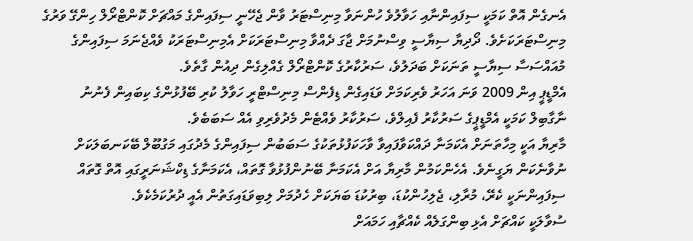އެނގެން އޮތް ކަމަކީ ސިފައިންނާއި ހަވާލުވެ ހުންނަވާ މިނިސްޓަރު ވާން ޖެހޭނީ ސިފައިންގެ މައްޗަށް ކޮންޓްރޯލް ހިންގޭ ވަރުގެ މިނިސްޓަރަކަށެވެ. ދޯދިޔާ ސިޔާސީ ވިސްނުމަށް ޖާގަ ދެއްވާ މިނިސްޓަރަކަށް އެމިނިސްޓަރަކު ވެއްޖެނަމަ ސިފައިންގެ މުއައްސަސާ ސިޔާސީ ތަނަކަށް ބަދަލުވެ، ސަރުކާރުގެ ކޮންޓްރޯލް ގެއްލިގެން ދިއުން ގާތެވެ.
އެމްޑީޕީ އިން 2009 ވަނަ އަހަރު ވެރިކަމަށް ވަޑައިގެން ޑިފެންސް މިނިސްޓްރީ ހަވާލު ކުރި ބޭފުޅުންގެ ކިބައިން ފެނުނު ނާގާބިލް ކަމަކީ އެމްޑީޕީގެ ސަރުކާރު ފެއިލްވެ، ސަރުކާރު ވެއްޓެން މެދުވެރިވި އެއް ސަބަބެވެ.
މާރިޔާ އަކީ މިހާތަނަށް އެކަމަނާ ދައްކަވާފައިވާ ވާހަކަފުޅުތަކުގެ ސަބަބުން ސިފައިންގެ މެދުގައި މަގުބޫލް ބޭކަނބަލަކަށް ނުވާނެކަން ޔަގީނެވެ. އެހެންކަމުން މާރިޔާ އަށް އެކަމަނާ ބޭނުންފުޅުވާ ގޮތައް، އެކަމަނާގެ ޑިކްޝަނަރީގައި އޮތް ގޮތައް ސިފައިންނަކީ ކެރޭ، މުރާލި، ޖެލިހުންކުޑަ، ބިރުކުޑަ ބަޔަކަށް ހެދުމަށް ލިބިވަޑައިގަތުން އެއީ ދުރުކަމެކެވެ.
ސުވާލަކީ ކައްޗަށް އެޅި ބިންގަލެއް ކެއްޗާއި ހަމައަށް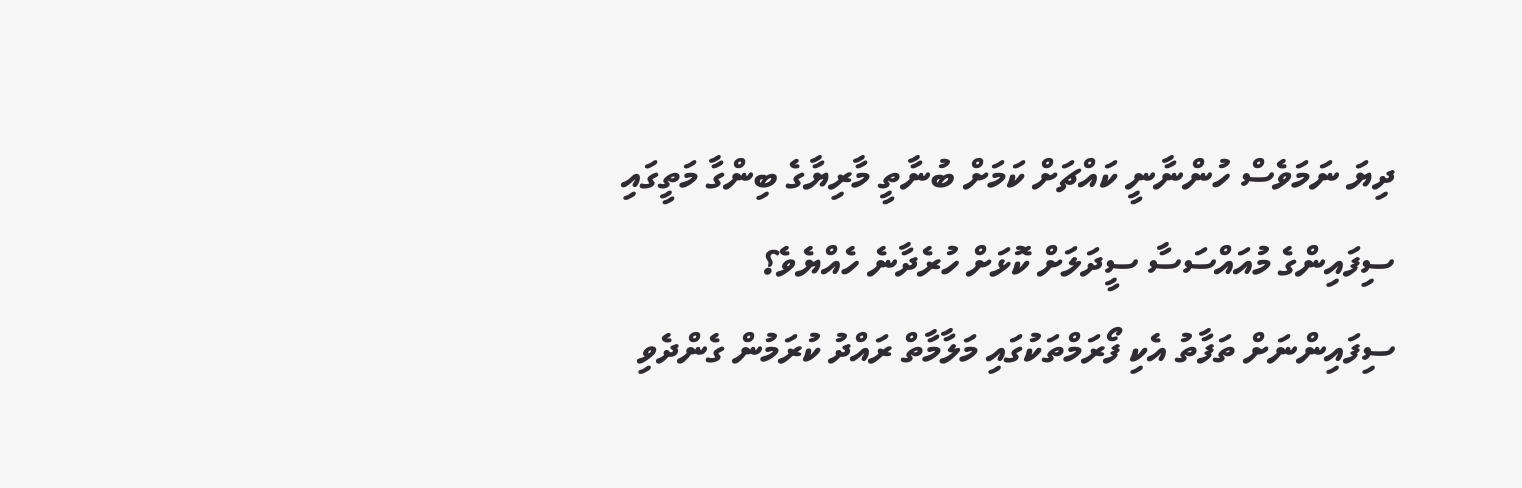ދިޔަ ނަމަވެސް ހުންނާނީ ކައްޗަށް ކަމަށް ބުނާތީ މާރިޔާގެ ބިންގާ މަތީގައި ސިފައިންގެ މުއައްސަސާ ސީދަލަށް ކޮޅަށް ހުރެދާނެ ހެއްޔެވެ؟ ސިފައިންނަށް ތަފާތު އެކި ފޯރަމްތަކުގައި މަލާމާތް ރައްދު ކުރަމުން ގެންދެވި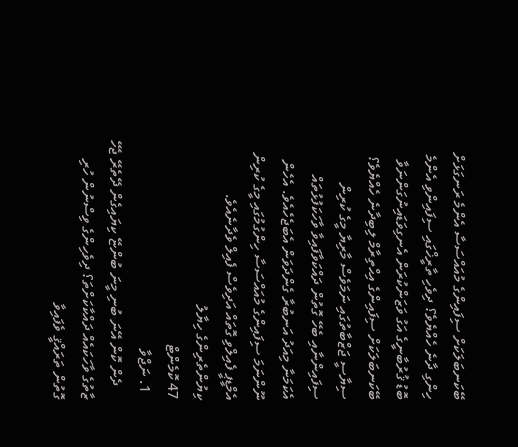ބޭކަނބަލަކަށް ސިފައިންގެ މުއައްސަސާ އެންމެ ރަނގަޅަށް ހިންގި ދާނެ ހެއްޔެވެ؟ ދިވެހި ތާރީޚްގައި ސިފައިންވި އެންމެ ބޮޑު ޤުރުބާނީގެ އަގު ވަޒަންކުރަން އެނގިވަޑައިނުގަންނަވާ ބޭކަނބަލަކަށް ސިފައިންގެ އިޙްތިރާމް ލިބިދާނެ ހެއްޔެވެ؟
ސިޔާސީ ޖަޒްބާތުގައި ނަމަވެސް މާރިޔާ މީގެ ކުރިން ސިފައިންނާއި ބެހޭ ގޮތުން ދައްކަވާފައިވާ ވާހަކަފުޅުތައް އެކަމަނާ މިއަދު އަނބުރާ ގެންދަވަން އެބަޖެހެއެވެ. އެހެން ނޫންނަމަ ސިފައިންގެ މުއައްސަސާ ހިންގުމުގައި މީގެ ކުރިން އެމްޑީޕީ ފެއިލްވި ގޮތައް އަދިވެސް ފެއިލް ވެދާނެއެވެ.
ކިޔުންތެރިންގެ ހިޔާލު
47 ކޮމެންޓް
  1. ނަޖްވާ
    ދެން ކޮން އޭނަ ބުނި މީނަ ބުންޏޭ ކިޔައިގެން ދޭތެރޭ ޖެހޭ ޒާތުގެ ވާހަކައެއް ދައްކާކަށްތަ؟ ދިވެހިންގެ ވިސްނުން ހުރި ގޮތުން ތަރައްޤީ ވެފައިވާ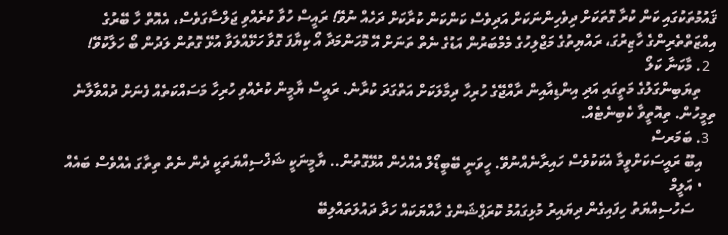ޤައުމުތަކުގައި ކަން ކުރާ ގޮތަކަށް ދިވެހިންނަކަށް އަދިވެސް ކަންކަން ކުރާކަށް ދަހެއް ނުވޭ! ރައީސް ހުވާ ކުރެއްވި ޖަލްސާގަވެސް، އެއޮތް ހާ ބޭރުގެ އިއްޒަތްތެރިންގެ ހާޒިރުގަ، ރައްޔިތުގެ މަޖްލިހުގެ މެމްބަރުން އަޑުގެ ނެތް ތަނަށް އޭ މޮހަންމަދާ އޯ ކިޔާފަ ގޮވާ ހަޅޭއްލަވާ އުޅޭ ގޮތުން ލަދުން ބޯ ހަލާކުވޭ!
  2. މާކަނާ ކަލޯ
    ތިޔަބިންގަލުގެ މަތީގައި އަދި އިންޑިއާއިން ރާއްޖޭގެ ހުރިހާ ދިމާލަކަށް އަތްގަދަ ކުރާނެ. ރައީސް ޔާމީން ކުރެއްވި ހުރިހާ މަސައްކަތެއް ފެނަށް ދުއްވާލާނެ ތިމީހުން. ތިއޮތީވާ ކެބިނެޓެއް.
  3. ބަމަރސް
    އިބޫ ރައީސަކަށްވީމާ އެކަކުވެސް ހައިރާނެއްނުވޭ. ހީވަނީ ބޭބީޑޯލް އެއްހެން އުޅޭގޮތުން.. ޔާމީނަކީ ޝަޚްސިއްޔަތަކީ ދެން ނެތް ތިތާގަ އެއްވެސް ބައެއް
    • އަލީމް
      ސަހުސިއްޔަތު ހިފައިގެން ދިޔައިރު މުޅިގައުމު ކޮރަޕްޝަންގެ ހާއްޔަކައް ހަދާ ދައުލަތައްލިބޭ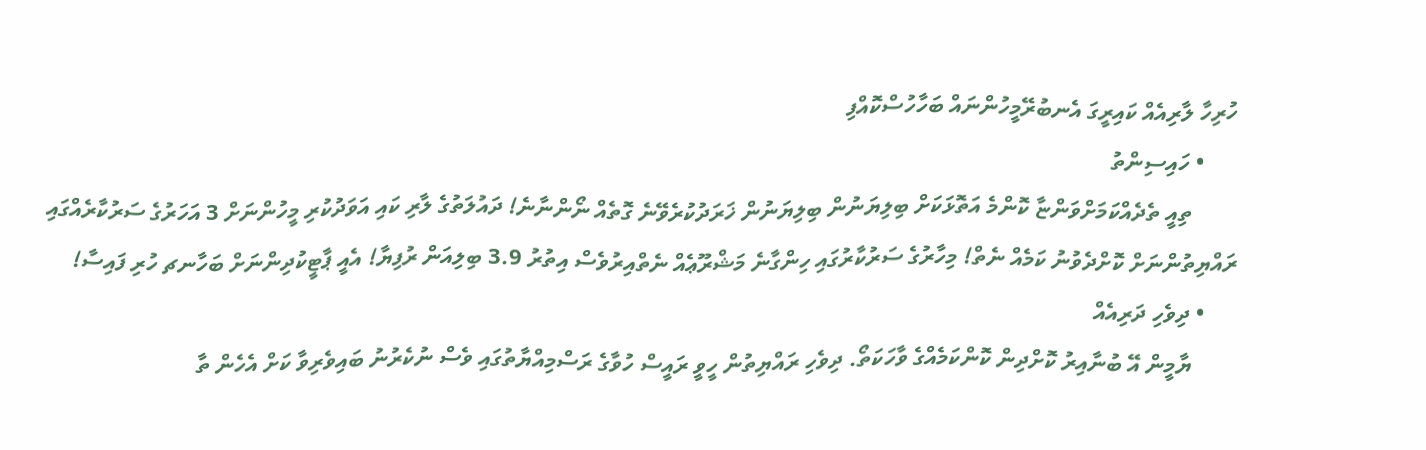ހުރިހާ ލާރިއެއް ކައިރީގަ އެނބުރޭމީހުންނައް ބަހާހުސްކޮއްފި
      • ހައިސިންތު
        ތިއީ ތެދެއްކަމަށްވަންޏާ ކޮންމެ އަތޮޅަކަށް ބިލިޔަނުން ބިލިޔަނުން ޚަރަދުކުރެވޭނެ ގޮތެއް ނޯންނާނެ! ދައުލަތުގެ ލާރި ކައި އަވަދުކުރި މީހުންނަށް 3 އަހަރުގެ ސަރުކާރެއްގައި ރައްޔިތުންނަށް ކޮށްދެވުނު ކަމެއް ނެތް! މިހާރުގެ ސަރުކާރުގައި ހިންގާނެ މަޝްރޫޢެއް ނެތްއިރުވެސް އިތުރު 3.9 ބިލިއަން ރުފިޔާ! އެއީ ޕާޓީކުދިންނަށް ބަހާނޗ ހުރި ފައިސާ!
      • ދިވެހި ދަރިއެއް
        ޔާމީން އޭ ބުނާއިރު ކޮށްދިން ކޮންކަމެއްގެ ވާހަކަތޯ. ދިވެހި ރައްޔިތުން ހީވީ ރައީސް ހުވާގެ ރަސްމިއްޔާތުގައި ވެސް ނުކެރުނު ބައިވެރިވާ ކަށް އެހެން ތާ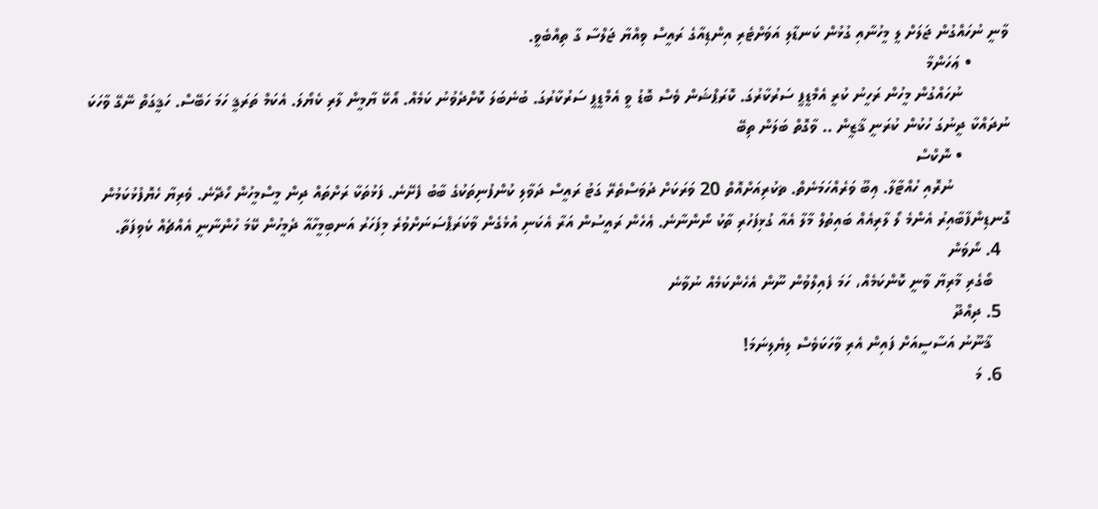ވާނީ ނުހައްގުން ޖަލަށް ލީ މީހުނާއި ގުޅުން ކަނޑާލި އަވަށްޓެރި އިންޑިއާގެ ރައީސް ވިއްޔާ ޖަލްސާ ގާ ތިއްބެވީ.
        • ޢަހަންމާ
          ނުހައްގުން މީހުން ރަހީނު ކުރީ އެމްޑީޕީ ސަރުކާރުގަ. ކޮރަޕްޝަން ވެސް ބޮޑު ވީ އެމްޑީޕީ ސަރުކާރުގަ. ބުނެބަލަ ކޮށްދެވުނު ކަމެއް. އޯކޭ ޔާމީން ލާރި ކެޔޯލަ. އެކަމް ތަރަޤީ ހަމަ ހަބޭސް. ހަޤީގަތް ނޭގޭ ވާހަކަ ނުދައްކާ ދީނުގަ ހުކުން ކުރަނީ ޤާޒީން .. ވާގޮތް ބަލަން ތިބޭ
          • ނޮކްސް
            ނުރޮއި ހުއްޓާލާ. ޢިބޫ ވަރެއްހަމަނެތް. ޡކުރިއަށްއޮތް 20 ވަރަކަށް ދުވަސްތެރޭ ގަޓު ރައީސް ދަވާލި ކުންފުނިތަކުގެ ބާބު ފެށޭނެ. ފަޅުތަކާ ރަށްތައް ދިން މީސްމީހުން ހޯދޭނެ. ވެރިޔާ ހެޔޮފުޅުކަމުން ގޮނޑިންފާބާއިރު އެންމެ ލޯ ލާރިއެއް ބައިތުލް މާލާ އެއާ ގުޅިފަހުރި ތާކު ނޯންނާނެ. ޢެހެން ރައީސުން އަރާ އެކަނި އުޅެގެން ވާކަރަޕްސަނަށްވުރެ މިފަހަރު އަނބިމީހާއާ ދެމީހުން ކޭމަ ހުންނާނީ އެއްޗެއް ކެވިފަތާ.
  4. ނޯވަން
    ބޯގެރި މާރިޔާ ވާނީ ކޮންކަމެއް، ހަމަ ފެއިލްވުން ނޫން އެހެންކަމެއް ނުވާނެ
  5. ދިއްދޫ
    ޤާނޫނު އަސާސީއަށް ފައިން އެރި ވާހަކަވެސް ލިޔެލިނަމަ!
  6. މަ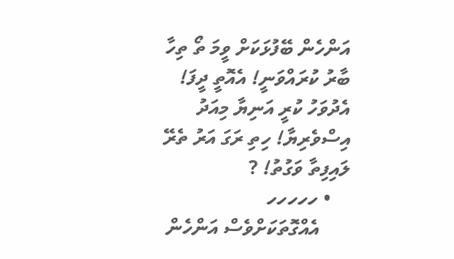އަންހެން ބޭފުޅަކަށް ވީމަ ތޯ ތިހާ ބާރު ކުރައްވަނީ! އެއޮތީ ދީފަ! އެދުވަހު ކުރީ އަނިޔާ މިއަދު އިސްވެރިޔާ! ހިތި ރަގަ އަރު ތެރޭ ލައިފިތާ ވަގުތު! ?
    • ހހހހހ
      އެއްގޮތަކަށްވެސް އަންހެން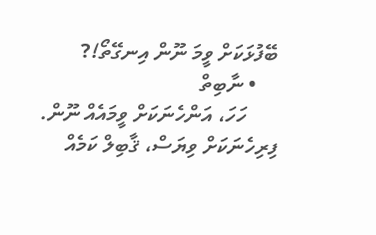ބޭފުޅަކަށް ވީމަ ނޫން އިނގޭތޯ!?
    • ނާބިތް
      ހަހަ، އަންހެނަކަށް ވީމައެއް ނޫން. ފިރިހެނަކަށް ވިޔަސް، ޤާބިލް ކަމެއް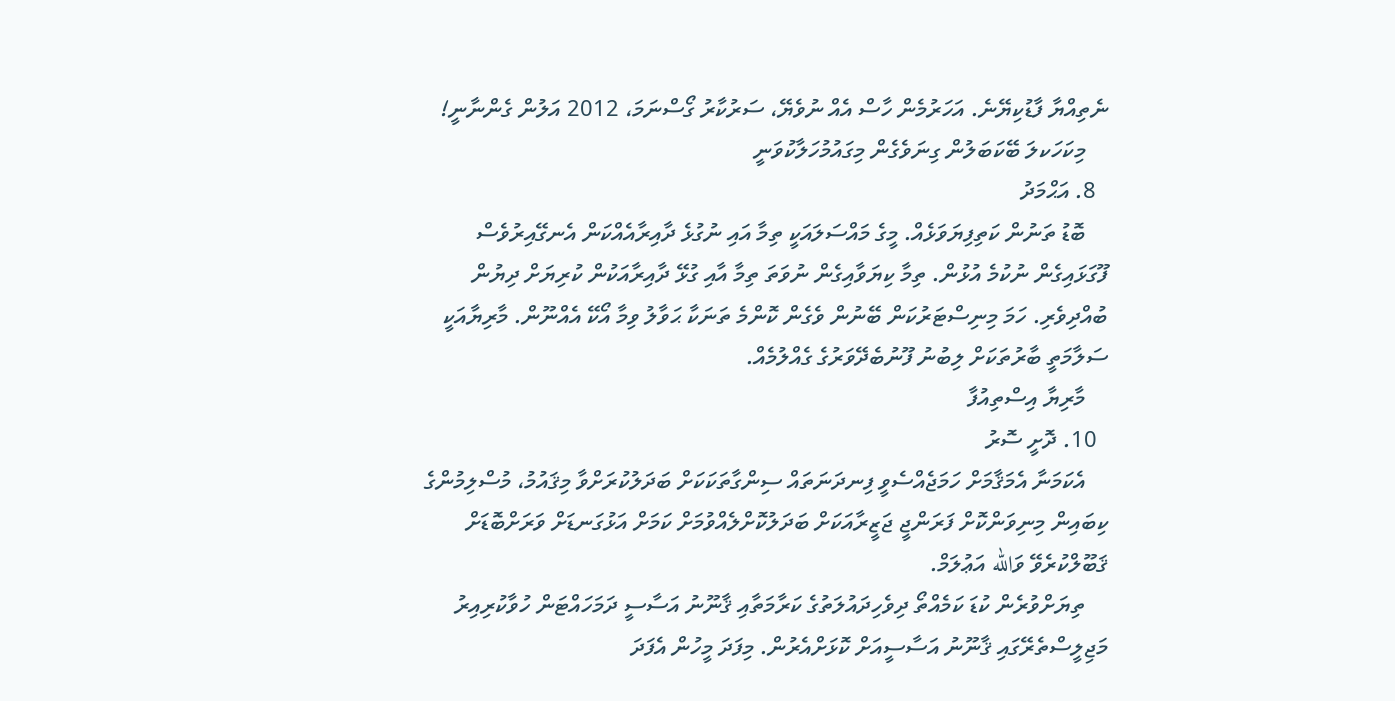ނެތިއްޔާ ފާޑުކިޔޭނެ. އަހަރުމެން ހާސް އެއް ނުވެޔޭ، ސަރުކާރު ގޯސްނަމަ، 2012 އަލުން ގެންނާނީ!
    މިކަހަކލަ ބޭކަބަލުން ގިނަވެގެން މިގައުމުހަލާކުވަނީ
  8. އަޙްމަދު
    ބޮޑު ތަނުން ކަތިފިޔަވަޅެއް. މީގެ މައްސަލައަކީ ތިމާ އައި ނުގުޅެ ދާއިރާއެއްކަން އެނގޭއިރުވެސް ފޫގަޅައިގެން ނުކުމެ އުޅުން. ތިމާ ކިޔަވާއިގެން ނުވަތަ ތިމާ އާއި ގުޅޭ ދާއިރާއަކުން ކުރިޔަށް ދިޔުން ބުއްދިވެރި. ހަމަ މިނިސްޓަރުކަން ބޭނުން ވެގެން ކޮންމެ ތަނަކާ ޙަވާލު ވިމާ އޯކޭ އެއްނޫން. މާރިޔާއަކީ ސަލާމަތީ ބާރުތަކަށް ލިބުނު ފޫނުބެދޭވަރުގެ ގެއްލުމެއް.
    މާރިޔާ އިސްތިއުފާ
  10. ދޮށީ ސޮރު
    އެކަމަނާ އެމަޤާމަށް ހަމަޖެއްސެވީ ފިނދަނަތައް ސިންގާތަކަކަށް ބަދަލުކުރަށްވާ މިޤައުމު، މުސްލިމުންގެ ކިބައިން މިނިވަންކޮށް ފަރަންޖީ ޖަޒީރާއަކަށް ބަދަލުކޮށްލެއްވުމަށް ކަމަށް އަޅުގަނޑަށް ވަރަށްބޮޑަށް ޤަބޫލްކުރެވޭ ވަالله އަޢުލަމް.
    ތިޔަށްވުރެން ކުޑަ ކަމެއްތޯ ދިވެހިދައުލަތުގެ ކަރާމަތާއި ޤާނޫނު އަސާސީ ދަމަހައްޓަން ހުވާކުރިއިރު މަޖިލީސްތެރޭގައި ޤާނޫނު އަސާސީއަށް ކޮޅަށްއެރުން. މިފަދަ މީހުން އެފަދަ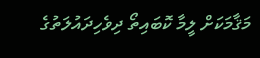މަޤާމަކަށް ލީމާ ކޮބައިތޯ ދިވެހިދައުލަތުގެ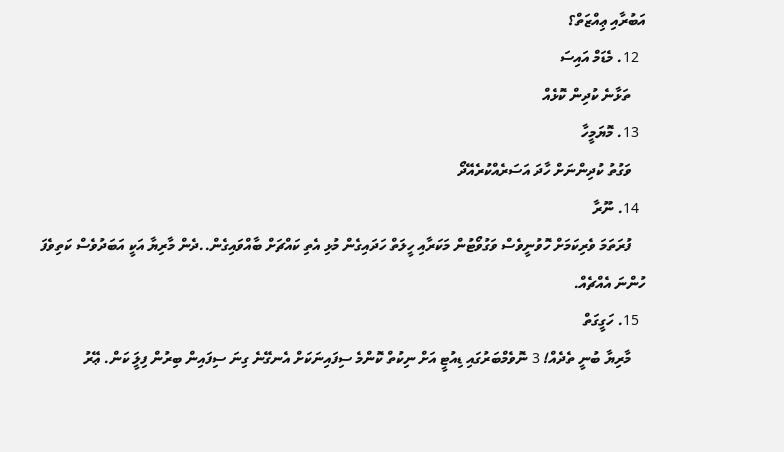އަބުރާއި ޢިއްޒަތް؟
  12. މެޑަމް އައިސަ
    ތަޅާނެ ކުދިން ކޮޅެއް
  13. މޮޔަމީހާ
    ވަގުތު ކުދިންނަށް ހާދަ އަސަރެއްކުރެއޭދޯ
  14. ނޫރާ
    ފުރަތަމަ ވެރިކަމަށް ހޮވުނީވެސް ވަގުވޯޓުން މަކަރާއި ހީލަތް ހަދައިގެން މުޅި އެތި ކައްޗަށް ބާއްވައިގެން..ދެން މާރިޔާ އަކީ އަބަދުވެސް ކަތިވެފަ ހުންނަ އެއްޗެއް.
  15. ހަގީގަތް
    މާރިޔާ ބުނީ ތެދެއް! 3 ނޮވެމްބަރުގައި ޑިއުޓީ އަށް ނިކުތް ކޮންމެ ސިފައިނަކަށް އެނގޭނެ ގިނަ ސިފައިން ބިރުން ފިލަީ ކަން. ޢޭރު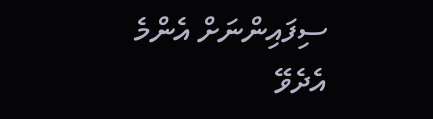ސިފައިންނަށް އެންމެ އެދެވޭ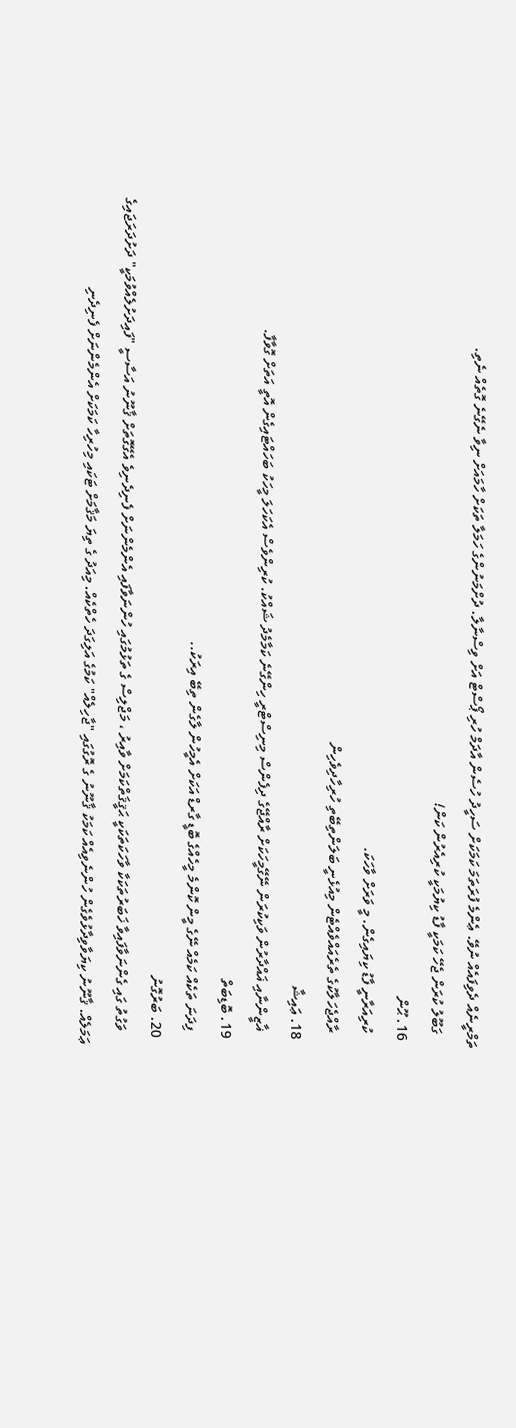ތަމްރީނެއް ދެވިފައެއް ނުވޭ. ޢެންމެ ފުރަތަމަ ކަމަކަށް ސަހީދު ހުސެން އާދަމް ހުރި ޕޯސްޓް އަށް ވިސްނާލާ. ދުށްމަނުންގެ ހަމަލާ ތަކަށް ހާމައަށް ނިވާ ނެގޭނެ ގޮތެއް ނެތި.
    ގަބޫލު ކުރަން ޖެހޭ ކަމަކީ ފާޑު ކިޔުމަކީ ކުރިއެރުން ކަން!
  16. ޙޫން
    ކުރިއަރާނީ ފާޑު ކިޔައިގެން. މީ ވަރަށް ވާހަކަ.
    ރާއްޖެހަލާކުގެ ތެރެއައްވެއްޓެން މިއުޅެނީ ބަލަންތިބޭތި ހުރިހާދިވެހިން
  18. ޢައިޝާ
    ޣާޒީންނާއި ޣައްދާރުން ވަކިކުރަން ނޭގޭމީހަކަށް ރާއްޖޭގެ ދިފެންސް މިނިސްޓްރީ ހިންގޭނެ ކަމާމެދު ޝައްކު. ކުރިންވެސް އެކަހަލަ މީހަކު ބަހައްޓައިގެން އޮތީ އަތަށް ގޮވާފާ.
  19. ބޮޑިބަތް
    ފިދަނަ ތަކެއް ކަމެއް ނޭގެ މީން ކޮންމެ މީހެއްގެ ބޮޑީ ގާރޑް އަކަށް އެމީހުން ލާގެން ތިބޭ އިރަކު..
  20. ބަރުގޮނު
    ވަގުތު ގައި ގެންނަވާފައިވާ ޚަބަރުތަކަކާ ވާހަކަތަކަކީ ޙަޤީޤަތްކަމަށް ވާއިރު ، މަޖްލިސް ގެ ތަޅުމުގައި ހުންނަވާފައި އެންމެންނަށް ފެނިދެނިވެ އެގޭގޮތަށް ޤާނޫނު އަސާސީ "ފައިދަށުލެއްވުމަކީ" ދަށުދަރަޖައިގެ ޢަމަލެއް. ޤާނޫނު ކިޔަވާވިދާޅުވެގެން ހުންނެވިއެއް ކަމަކު ޤާނޫނު ގެ ރޮގުގައި "ޖާހިލެއް" ކަމުގެ އަލިގަދަ ހެތްކެއް. މިއަދު ގެ ތިޔަ މަޤާމަށް ޓަކައި މިހުރިހާ ކަމަކަށް އެންމެންނަށް ފެނިދެނި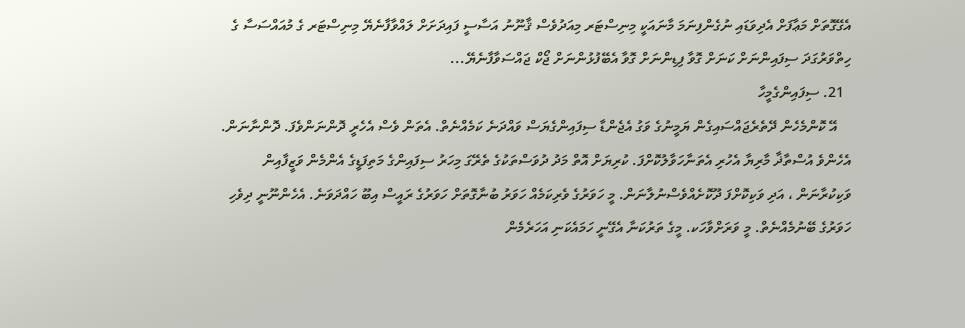އެގޭގޮތަށް މަޢާފަށް އެދިވަޑައި ނުގެންފިނަމަ މާނައަކީ މިނިސްޓަރ މިއަދުވެސް ޤާނޫނު އަސާސީ ފައިދަށަށް ލައްވާފާނެޔޭ މިނިސްޓަރ ގެ މުއައްސަސާ ގެ ހިތްވަރުގަދަ ސިފައިންނަށް ކަނަށް ގޮވާ ފިޑިންނަށް ގޮވާ އެބޭފުޅުންނަށް ޖޯކް ޖައްސަވާފާނެޔޭ...
  21. ސިފައިންގެމީހާ
    އޭ ކޮންމެހެން ދޭތެރެޖައްސައިގެން ޔަމީނުގެ ވަގު އެޖެންޑާ ސިފައިންގެޔަސް ވައްދަނެ ކަމެއްނެތް. އެތަން ވެސް އެހެރީ ދޮންނަންވެފަ. ދޮންނާނަން. އެހެންވެ އުސްތާޛާ މާރިޔާ އެހުރި އެތަނާހަވާލުކޮށްފަ. ކުރިޔަށް އޮތް މަދު ދުވަސްތަކުގެ ތެރޭގަ މިހަރު ސިފައިންގެ މަތިފަޑީގެ އެންމެން ވަޒީފާއިން ވަކިކުރާނަން ، އަދި ވަކިކޮށްފަ ދޫކޮށެއްވެސްނުލާނަން. މީ ހަވަރުގެ ވެރިކަމެއް ހަވަރު ބުނާގޮތަށް ހަވަރުގެ ރައީސް އިބޫ ހައްދަވަނެ. އެހެންނޫނީ ދިވެހި ހަވަރުގެ ބޭނުމެއްނެތް. މީ ވަރަށްވާހަކ. މީގެ ތަރުކަނާ އެގޭނީ ހަމައެކަނި އަހަރެމެން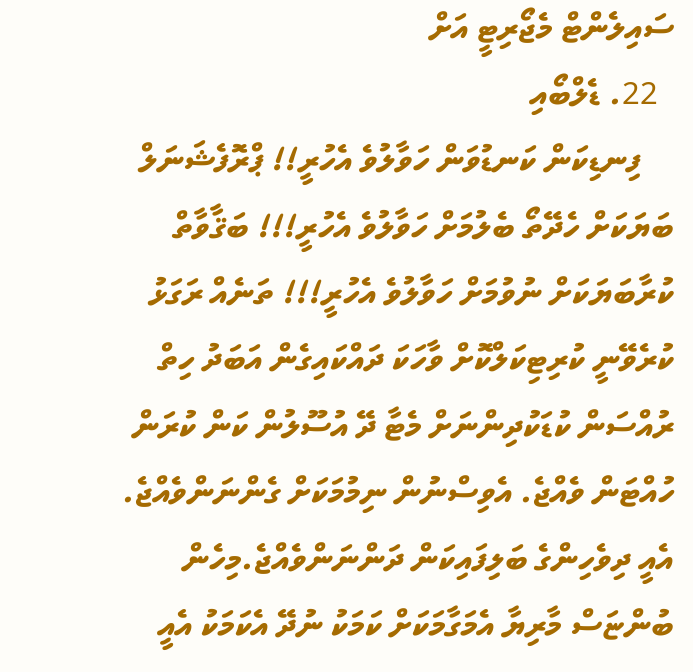ސައިލެންޓް މެޖޯރިޓީ އަށް
  22. ޑެލްބޯއި
    ފިނޑިކަން ކަނޑުވަން ހަވާލުވެ އެހުރީ!! ޕްރޮފެޝަނަލް ބަޔަކަށް ހެދޭތޯ ބެލުމަށް ހަވާލުވެ އެހުރީ!!! ބަޤާވާތް ކުރާބަޔަކަށް ނުވުމަށް ހަވާލުވެ އެހުރީ!!! ތަނެއް ރަގަޅު ކުރެވޭނީ ކުރިޓިކަލްކޮށް ވާހަކަ ދައްކައިގެން އަބަދު ހިތް ރުއްސަން ކުޑަކުދިންނަށް މެޓާ ދޭ އުސޫލުން ކަން ކުރަން ހުއްޓަން ވެއްޖެ. އެވިސްނުން ނިމުމަކަށް ގެންނަންވެއްޖެ. އެއީ ދިވެހިންގެ ބަލިފައިކަން ދަންނަންވެއްޖެ.މިހެން ބުންޏަސް މާރިޔާ އެމަގާމަކަށް ކަމަކު ނުދޭ އެކަމަކު އެއީ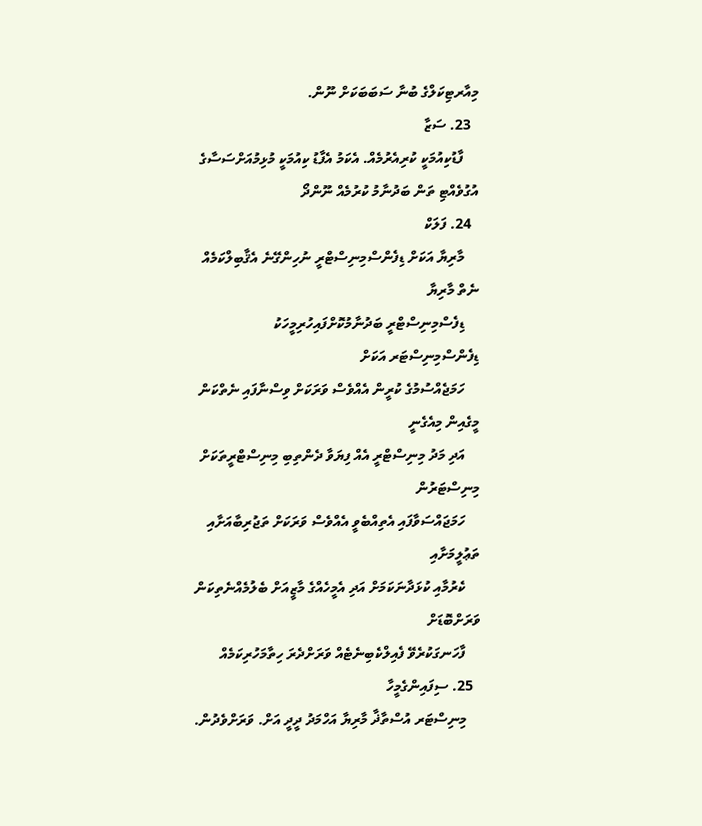މިއާރޓިކަލްގެ ބުނާ ސަބަބަކަށް ނޫން.
  23. ސަޒާ
    ފާޑުކިއުމަކީ ކުރިއެރުމެއް. އެކަމު އެފާޑު ކިއުމަކީ މުޅިމުއަށްސަސާގެ އުގުވެއްޓި ތަން ބަދުނާމު ކުރުމެއް ނޫންދޯ
  24. ފަލަކް
    މާރިޔާ އަކަށް ޑިފެންސްމިނިސްޓްރީ ނުހިންގޭނެ އެޤާބިލްކަމެއް ނެތް މާރިޔާ
    ޑިފެސްމިނިސްޓްރީ ބަދުނާމުކޮށްފައިހުރިމީހަކު ޑިފެންސްމިނިސްޓަރ އަކަށް
    ހަމަޖެއްސުމުގެ ކުރީން އެއްވެސް ވަރަކަށް ވިސްނާފައި ނެތްކަން މީގެއިން މިއެގެނީ
    އަދި މަދު މިނިސްޓްރީ އެއް ފިޔަވާ ދެންތިބި މިނިސްޓްރީތަކަށް މިނިސްޓަރުން
    ހަމަޖައްސަވާފައި އެތިއްބެވީ އެއްވެސް ވަރަކަށް ތަޖުރިބާއަށާއި ތަޢުލީމަށާއި
    ކެރުމާއި ކުޅަދާނަކަމަށް އަދި އެމީހެއްގެ މާޒީއަށް ބެލުމެއްނެތިކަން ވަރަށްބޮޑަށް
    ފާހަނގަކުރެވޭ ފެއިލްކެބިނެޓެއް ވަރަށްދެރަ ހިތާމަހުރިކަމެއް
  25. ސިފައިންގެމީހާ
    މިނިސްޓަރ އުސްތާޛާ މާރިޔާ އަހްމަދު ދީދީ އަށް. ވަރަށްވެދުން.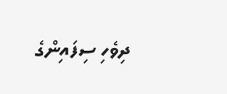ދިވެހި ސިފައިންގެ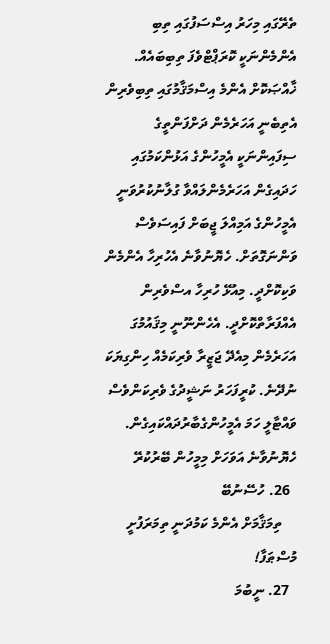ތެރޭގައި މިހަރު އިސްސަފުގައި ތިބި އެންމެންނަކީ ކޮރަޕްޓްވެފަ ތިބިބައެއް. ޚާއްޞަކޮށް އެންމެ އިސްމަޤާމުގައި ތިބިވެރިން އެތިބެނީ އަހަރެމެން ދަށްފަންތީގެ ސިފައިންނަކީ އެމީހުންގެ އަޅުންކަމުގައި ހަދައިގެން އަހަރެމެންލައްވާ ގުލާނުކުރުވަނީ އެމީހުންގެ އަމިއްލަ ޖީބަށް ފައިސަވެސް ވަންނަގޮތަށް. ހެޔޮނުވާނެ އެހުރިހާ އެންމެން ވަކިކޮށްދީ. މިއުޅޭ ހުރިހާ އސްވެރިން އެއްފަރާތްކޮށްދީ. އެހެންނޫނީ މިޤައުމުގަ އަހަރެމެން މިއެދޭ ޖަޒީރާ ވެރިކަމެއް ހިންގިޔަކަ ނުދޭނެ. ކުރީފަހަރު ނަޝީދުގެ ވެރިކަންވެސް ވައްޓާލީ ހަމަ އެމީހުންގެބާރުދައްކައިގެން. ހެޔޮނުވާނެ އަވަހަށް މިމީހުން ބޭރުކުރޭ
  26. ހުސޭނުބޭ
    ތިމަޤާމަށް އެންމެ ކަމުދަނީ ތިމަރަފުށީ މުސްޠަފާ!
  27. ނީބުމަ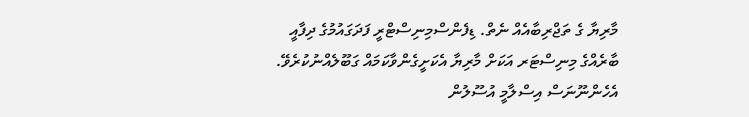މާރިޔާ ގެ ތަޖްރިބާއެއް ނެތް. ޑިފެންސްމިނިސްޓްރީ ފަދަގައުމުގެ ދިފާއީ ބާރެއްގެ މިނިސްޓަރ އަކަށް މާރިޔާ އެކަށީގެންވާކަމައް ގަބޫލެއްނުކުރެވޭ. އެހެންނޫނަސް އިސްލާމީ އުސޫލުން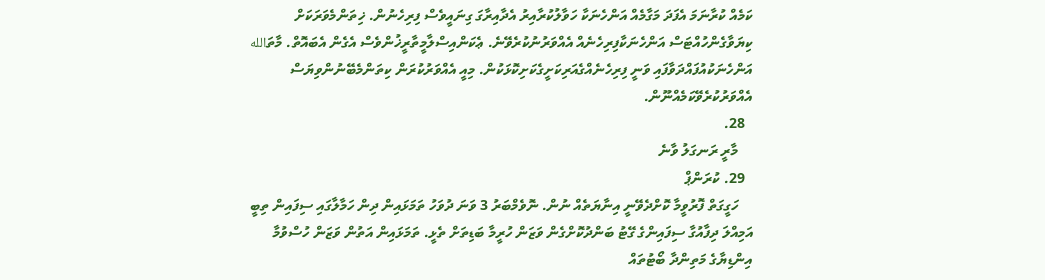ކަމެއް ކުރާނަމަ އެފަދަ މަގާމެއް އަންހެނަކާ ހަވާލުކުރާއިރު އެދާއިރާގަ ގިނައީވެސް ފިރިހެނުން. ޚިތަންމެވަރަކަށް ކިޔަވާގެންހުއްޓަސް އަންހެނަކާފިރިހެނެއް އެއްވަރުނުކުރެވޭނެ. ޢެކަންއިސްލާމީތާރީޚުންވެސް އެގެން އެބައޮތް. މާތަالله އަންހެނަކުއުފައްދަވާފައި ވަނީ ފިރިހެނެއްގެއަރިކަށީގެކަށިކޮޅަކުން. މިއީ އެއްވަރުކުރަން ކިތަންމެބޭނުންވިޔަސް އެއްވަރުކުރެވޭކަމެއްނޫން.
  28.
    މާރީ ރަނގަލު ވާނެ
  29. ކުރަންޕް
    ހަގީގަތް ފޮރުވީމާ ކޮށްދެވޭނީ އިނާޔަތެއް ނުން. ނޮވެމްބަރު 3 ވަނަ ދުވަހު ތަމަޅައިން ދިން ހަމާލާގައި ސިފައިން ތިބީ އަމިއްލަ ދިފާއުގާ ސިފައިންގެ ގޭޓު ބަންދުކޮށްގެން ވަޒަން ހުރީމާ ބަޑިތަށް ތެޅީ. ތަމަޅައިން އަތުން ވަޒަން ހުސްވުމާ އިންޑިޔާގެ މަތިންދާ ބޯޓުތައް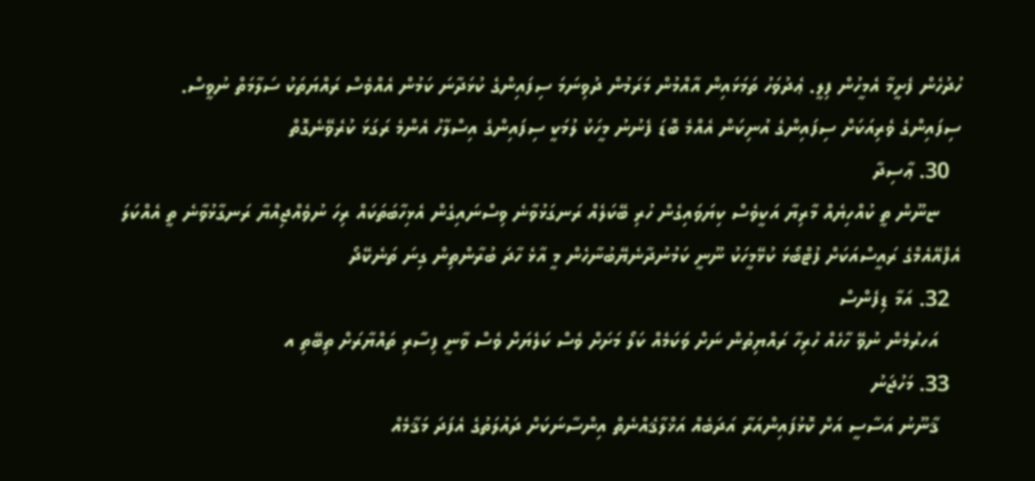ހުދުހެން ފެށީމާ އެމީހުން ފިލީ. ޢެދުވަހު ތަމަޅައިން އާއްމުން މަރަމުން ދުވިނަމަ ސިފައިންގެ ކުޅަދާނަ ކަމުން އެއްވެސް ރައްޔަތަކު ސަލާމަތް ނުވީސް. ސިފައިންގެ ވެރިއަކަށް ސިފައިންގެ އުނިކަން އެއްމެ ބޮޑަ ފެނުނު މީހަކު ލުމަކީ ސިފައިންގެ އިސްލާހު އެންމެ ރަގަޅަ ކުރެވޭނެގޮތް
  30. ޢާސިދާ
    ޏނޫން ތީ ކުއްހިޔެއް މާރިޔާ އަކީވެސް ކިޔަވައިގެން ހުރި ބޭކަލެއް ރަނގަޅުވާނެ ވިސްނައިގެން އެޅިހާބަތަކައް ރިހަ ނުވެއްޖިއްޔާ ރަނގާޅުވާނެ ތީ އެއްކަލަ އެފްއޭއެމްގެ ރައީސްއަކަށް ފުޓްބޯޅަ ކުޅޭމީހަކު ނޫނީ ކަމުނުދާނެޔޭބުނާހެން މީ އާޅެ ހާދަ ބުރާންތިން ގިނަ ތަނެކޭދޯ
  32. އަމާ ޑިފެންސް
    އަހރުމެން ނުވޭ ހާހެއް ހުރިހާ ރައްޔިތުން ނަށް ވަކަމެއް ކަލޯ މަށަށް ވެސް ކަލެޔަށް ވެސް ވާނީ ފިސާރި ތައްޔާރަށް ތިބޭތި އ
  33. މަހުޖަނު
    ޤާނޫނު އަސާސީ އަށް ކޮޅުފައިންއަރާ އަދަބެއް އަޚްލާޤެއްނެތް އިންސާނަކަށް ދައުލަތުގެ އެފަދަ މަޤާމެއް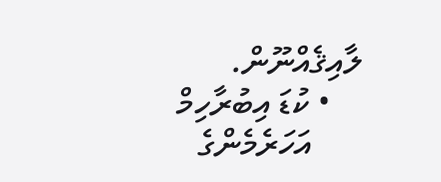ލާއިޤެއްނޫން.
    • ކުޑަ އިބުރާހިމް
      އަހަރެމެންގެ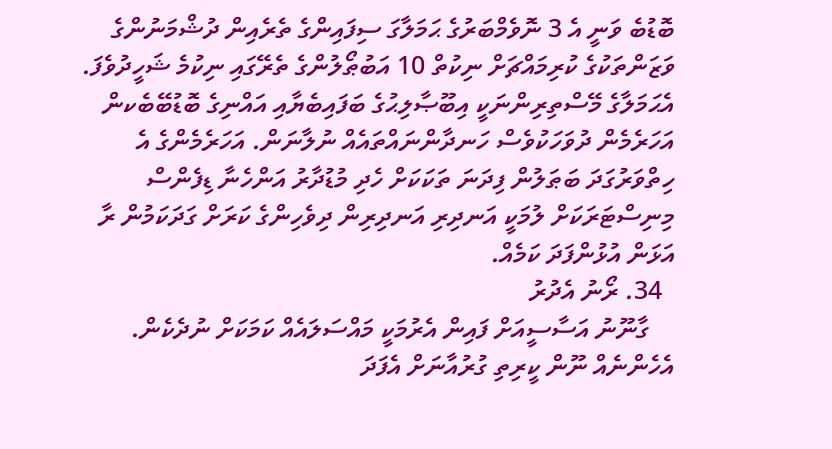ބޮޑުބެ ވަނީ އެ 3 ނޮވެމްބަރުގެ ޙަމަލާގަ ސިފައިންގެ ތެރެއިން ދުޝްމަނުންގެ ވަޒަންތަކުގެ ކުރިމައްޗަށް ނިކުތް 10 އަބުޠޯލުންގެ ތެރޭގައި ނިކުމެ ޝަހީދުވެފަ. އެޙަމަލާގެ މޭސްތިރިންނަކީ އިބޫޞާލިޙުގެ ބަފައިބެޔާއި އައްނިގެ ބޮޑުބޭބެކން އަހަރެމެން ދުވަހަކުވެސް ހަނދާންނައްތައެއް ނުލާނަން. އަހަރެމެންގެ އެ ހިތްވަރުގަދަ ބަޠަލުން ފިދަނަ ތަކަކަށް ހެދި މުޑުދާރު އަންހެނާ ޑިފެންސް މިނިސްޓަރަކަށް ލުމަކީ އަނދިރި އަނދިރިން ދިވެހިންގެ ކަރަށް ގަދަކަމުން ރާ އަޅަން އުޅުންފަދަ ކަމެއް.
  34. ރޯނު އެދުރު
    ގާނޫނު އަސާސީއަށް ފައިން އެރުމަކީ މައްސަލައެއް ކަމަކަށް ނުދެކެން. އެހެންނެއް ނޫން ކީރިތި ގުރުއާނަށް އެފަދަ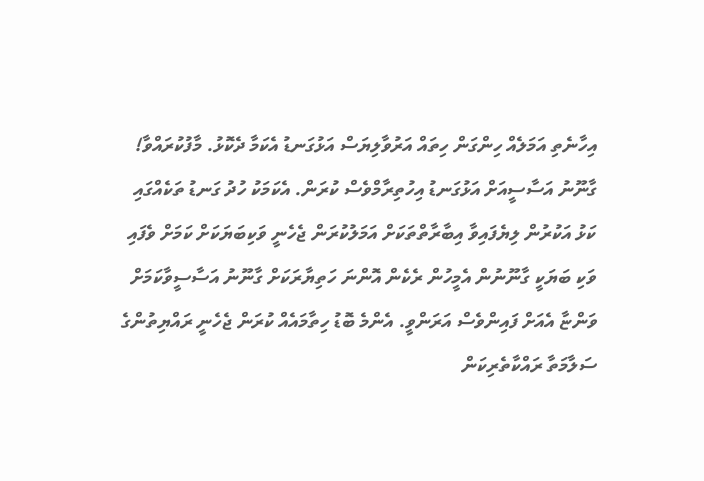އިހާނެތި އަމަލެއް ހިންގަން ހިތައް އަރުވާލިޔަސް އަޅުގަނޑު އެކަމާ ދެކޮޅު. މާފުކުރައްވާ! ގާނޫނު އަސާސީއަށް އަޅުގަނޑު އިހުތިރާމްވެސް ކުރަން. އެކަމަކު ހުދު ގަނޑު ތަކެއްގައި ކަޅު އަކުރުން ލިޔެފައިވާ އިބާރާތްތަކަށް އަމަލުކުރަން ޖެހެނީ ވަކިބަޔަކަށް ކަމަށް ވެފައި ވަކި ބަޔަކީ ގާނޫނުން އެމީހުން ރެކެން އޮންނަ ހަތިޔާރަކަށް ގާނޫނު އަސާސީވާކަމަށް ވަންޏާ އެއަށް ފައިންވެސް އަރަންވީ. އެންމެ ބޮޑު ހިތާމައެއް ކުރަން ޖެހެނީ ރައްޔިތުންގެ ސަލާމަތާ ރައްކާތެރިކަން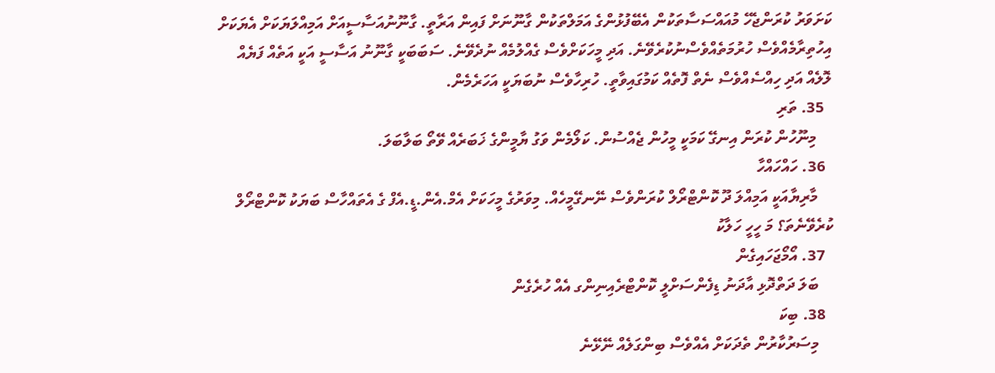ކަށަވަރު ކުރަންޖެހޭ މުއައްސަސާތަކުން އެބޭފުޅުންގެ އަމަލްތަކުން ގާނޫނަށް ފައިން އަރާތީ. ގާނޫނުއަސާސީއަށް އަމިއްލަޔަކަށް އެޔަކަށް އިހުތިރާމެއްވެސް ހުރުމަތެއްވެސްނުކުރެވޭނެ. އަދި މީހަކަށްވެސް ގެއްލުމެއް ނުދެވޭނެ. ސަބަބަކީ ގާނޫނު އަސާސީ އަކީ އަތެއް ފަޔެއް ލޮލެއް އަދި ހިއްސެއްވެސް ނެތް ފޮތެއް ކަމުގައިވާތީ. ހުރިހާވެސް ނުބަޔަކީ އަހަރެމެން.
  35. ތަރި
    މިނޫހުން ކުރަން އިނގޭ ކަމަކީ މީހުން ޖެއްސުން. ކަލޯމެން ވަގު ޔާމީންގެ ޚަބަރެއް ވޭތޯ ބަލާބަލަ.
  36. ހައްހައްހާ
    މާރިޔާއަކީ އަމިއްލަ ދޫ ކޮންޓްރޯލް ކުރަންވެސް ނޭނގޭމީހެއް. މިވަރުގެ މީހަކަށް އެމް.އެން.ޑީ.އެފް ގެ އެތައްހާސް ބަޔަކު ކޮންޓްރޯލް ކުރެވޭނެތަ؟ މަ ހީހީ ހަލާކު
  37. އޯމޯޖަހައިގެން
    ބަލަ ދަތްދޮޅި އާދަނު ޑިފެންސަށްލީ ކޮންޓްރެއިނިންގ އެއް ހުރެގެން
  38. ބިކަ
    މިސަރުކާރުން ތެދަކަށް އެއްވެސް ބިންގަލެއް ނޭޅޭނެ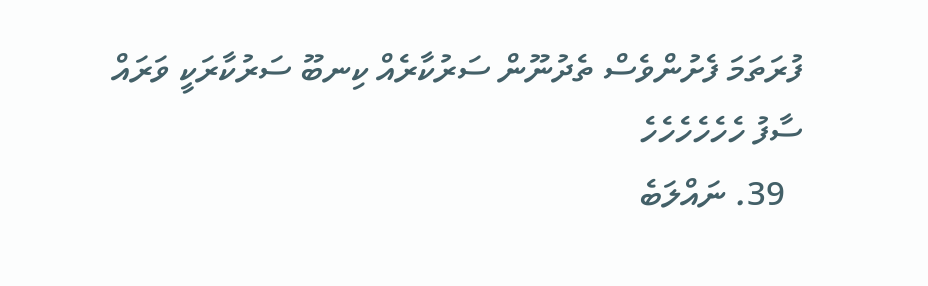ފުރަތަމަ ފެށުންވެސް ތެދުނޫން ސަރުކާރެއް ކިނބޫ ސަރުކާރަކީ ވަރައް ސާފު ހެހެހެހެހެހެ
  39. ނައްލަބެ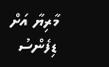މާރިޔާ އަށް ޑިފެންސު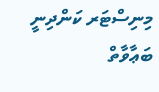މިނިސްޓަރ ކަންދިނީ ބަޢާވާތް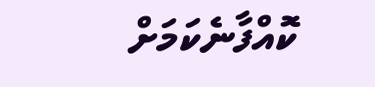ކޮއްފާނެކަމަށް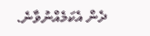ދެން އެކަމެއްނުވާނެ.